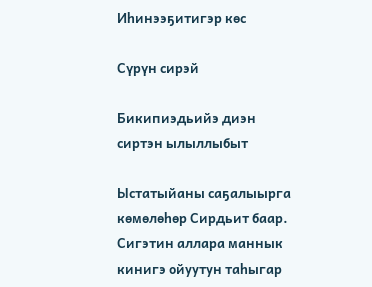Иһинээҕитигэр көс

Сүрүн сирэй

Бикипиэдьийэ диэн сиртэн ылыллыбыт

Ыстатыйаны саҕалыырга көмөлөһөр Сирдьит баар. Сигэтин аллара маннык кинигэ ойуутун таһыгар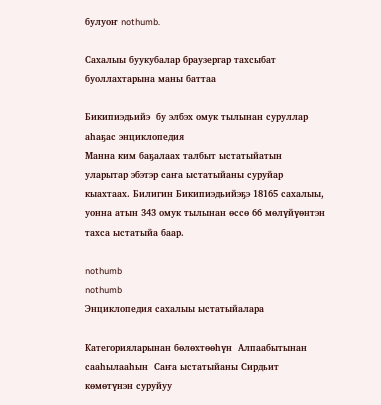булуоҥ nothumb.

Сахалыы буукубалар браузергар тахсыбат буоллахтарына маны баттаа

Бикипиэдьийэ  бу элбэх омук тылынан суруллар аһаҕас энциклопедия
Манна ким баҕалаах талбыт ыстатыйатын уларытар эбэтэр саҥа ыстатыйаны суруйар кыахтаах. Билигин Бикипиэдьийэҕэ 18165 сахалыы, уонна атын 343 омук тылынан өссө 66 мөлүйүөнтэн тахса ыстатыйа баар.

nothumb
nothumb
Энциклопедия сахалыы ыстатыйалара

Категорияларынан бөлөхтөөһүн  Алпаабытынан сааһылааһын  Саҥа ыстатыйаны Сирдьит көмөтүнэн суруйуу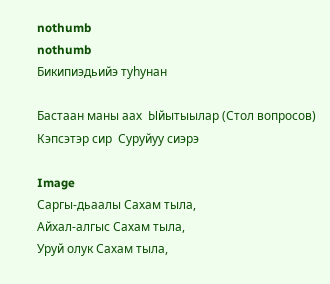nothumb
nothumb
Бикипиэдьийэ туһунан

Бастаан маны аах  Ыйытыылар (Стол вопросов)  Кэпсэтэр сир  Суруйуу сиэрэ

Image
Саргы-дьаалы Сахам тыла,
Айхал-алгыс Сахам тыла,
Уруй олук Сахам тыла,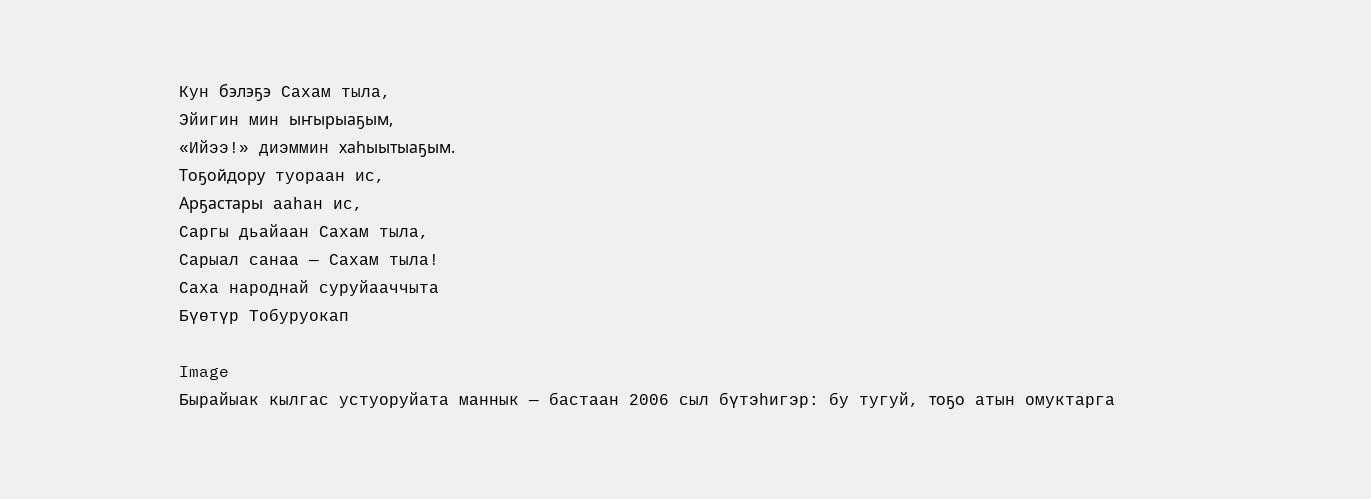Кун бэлэҕэ Сахам тыла,
Эйигин мин ыҥырыаҕым,
«Ийээ!» диэммин хаһыытыаҕым.
Тоҕойдору туораан ис,
Арҕастары ааһан ис,
Саргы дьайаан Сахам тыла,
Сарыал санаа — Сахам тыла!
Саха народнай суруйааччыта
Бүөтүр Тобуруокап

Image
Бырайыак кылгас устуоруйата маннык — бастаан 2006 сыл бүтэһигэр: бу тугуй, тоҕо атын омуктарга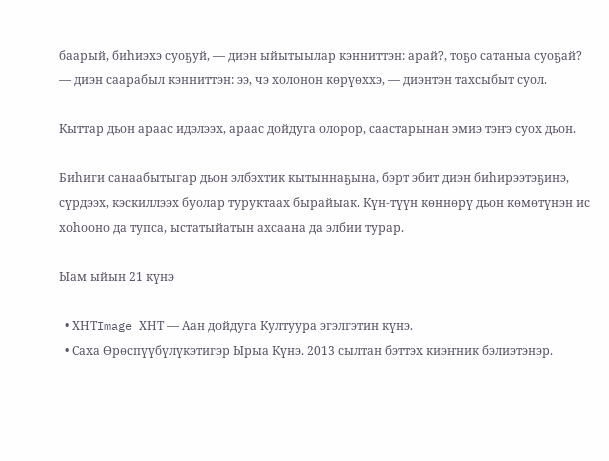баарый, биһиэхэ суоҕуй, — диэн ыйытыылар кэнниттэн: арай?, тоҕо сатаныа суоҕай? — диэн саарабыл кэнниттэн: ээ, чэ холонон көрүөххэ, — диэнтэн тахсыбыт суол.

Кыттар дьон араас идэлээх, араас дойдуга олорор, саастарынан эмиэ тэҥэ суох дьон.

Биһиги санаабытыгар дьон элбэхтик кытыннаҕына, бэрт эбит диэн биһирээтэҕинэ, сүрдээх, кэскиллээх буолар туруктаах бырайыак. Күн-түүн көннөрү дьон көмөтүнэн ис хоһооно да тупса, ыстатыйатын ахсаана да элбии турар.

Ыам ыйын 21 күнэ

  • ХНТImage ХНТ — Аан дойдуга Култуура эгэлгэтин күнэ.
  • Саха Өрөспүүбүлүкэтигэр Ырыа Күнэ. 2013 сылтан бэттэх киэҥник бэлиэтэнэр.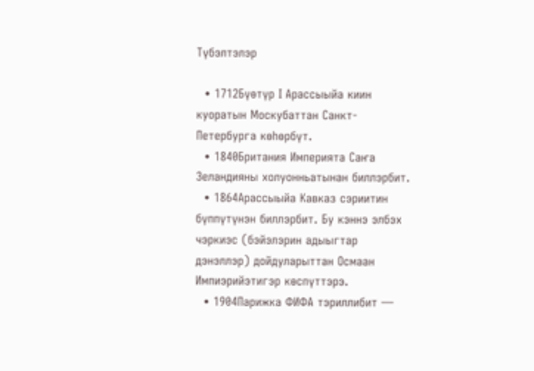Түбэлтэлэр

  • 1712Бүөтүр I Арассыыйа киин куоратын Москубаттан Санкт-Петербурга көһөрбүт.
  • 1840Британия Империята Саҥа Зеландияны холуонньатынан биллэрбит.
  • 1864Арассыыйа Кавказ сэриитин бүппүтүнэн биллэрбит. Бу кэннэ элбэх чэркиэс (бэйэлэрин адыыгтар дэнэллэр) дойдуларыттан Осмаан Импиэрийэтигэр көспүттэрэ.
  • 1904Парижка ФИФА тэриллибит —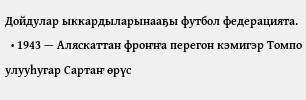Дойдулар ыккардыларынааҕы футбол федерацията.
  • 1943 — Аляскаттан фроҥҥа перегон кэмигэр Томпо улууһугар Сартаҥ өрүс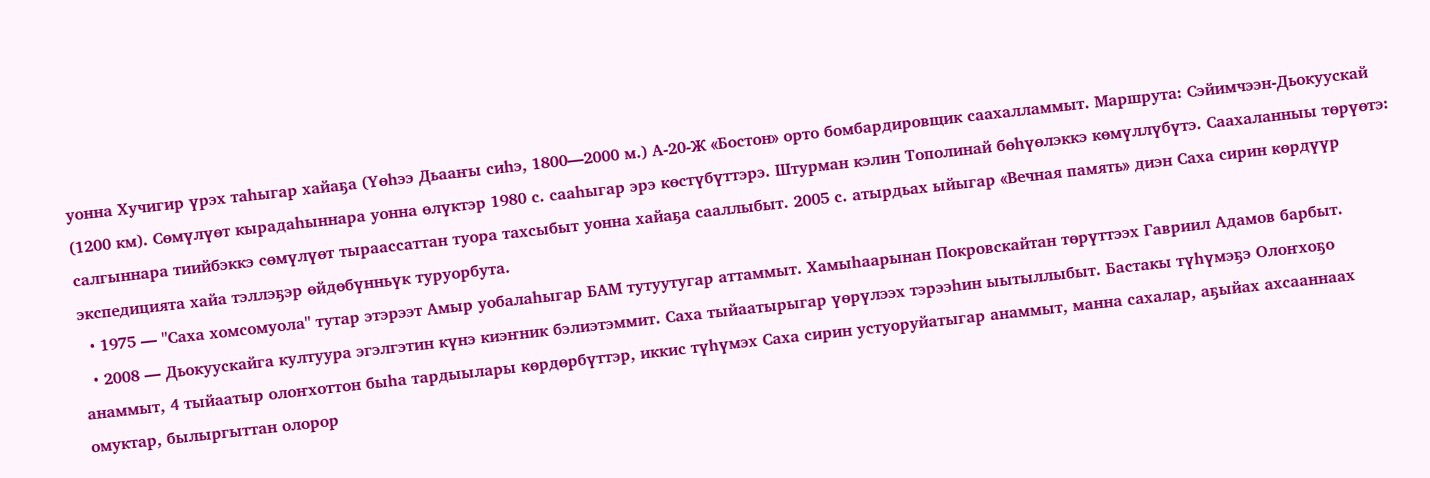уонна Хучигир үрэх таһыгар хайаҕа (Үөһээ Дьааҥы сиһэ, 1800—2000 м.) А-20-Ж «Бостон» орто бомбардировщик саахалламмыт. Маршрута: Сэйимчээн-Дьокуускай (1200 км). Сөмүлүөт кырадаһыннара уонна өлүктэр 1980 с. сааһыгар эрэ көстүбүттэрэ. Штурман кэлин Тополинай бөһүөлэккэ көмүллүбүтэ. Саахаланныы төрүөтэ: салгыннара тиийбэккэ сөмүлүөт тыраассаттан туора тахсыбыт уонна хайаҕа сааллыбыт. 2005 с. атырдьах ыйыгар «Вечная память» диэн Саха сирин көрдүүр экспедицията хайа тэллэҕэр өйдөбүнньүк туруорбута.
  • 1975 — "Саха хомсомуола" тутар этэрээт Амыр уобалаһыгар БАМ тутуутугар аттаммыт. Хамыһаарынан Покровскайтан төрүттээх Гавриил Адамов барбыт.
  • 2008 — Дьокуускайга култуура эгэлгэтин күнэ киэҥник бэлиэтэммит. Саха тыйаатырыгар үөрүлээх тэрээһин ыытыллыбыт. Бастакы түһүмэҕэ Олоҥхоҕо анаммыт, 4 тыйаатыр олоҥхоттон быһа тардыылары көрдөрбүттэр, иккис түһүмэх Саха сирин устуоруйатыгар анаммыт, манна сахалар, аҕыйах ахсааннаах омуктар, былыргыттан олорор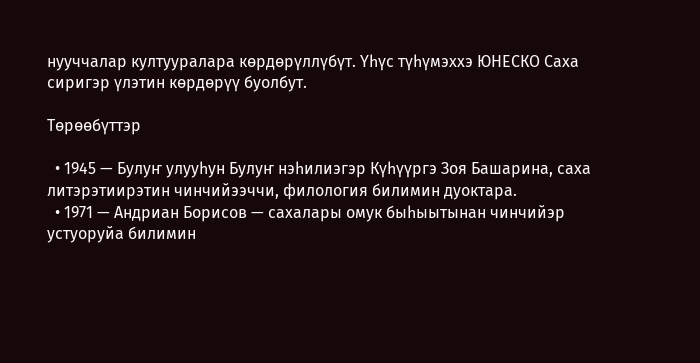нууччалар култууралара көрдөрүллүбүт. Үһүс түһүмэххэ ЮНЕСКО Саха сиригэр үлэтин көрдөрүү буолбут.

Төрөөбүттэр

  • 1945 — Булуҥ улууһун Булуҥ нэһилиэгэр Күһүүргэ Зоя Башарина, саха литэрэтиирэтин чинчийээччи, филология билимин дуоктара.
  • 1971 — Андриан Борисов — сахалары омук быһыытынан чинчийэр устуоруйа билимин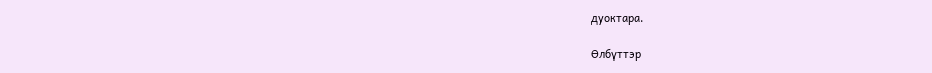дуоктара.

Өлбүттэр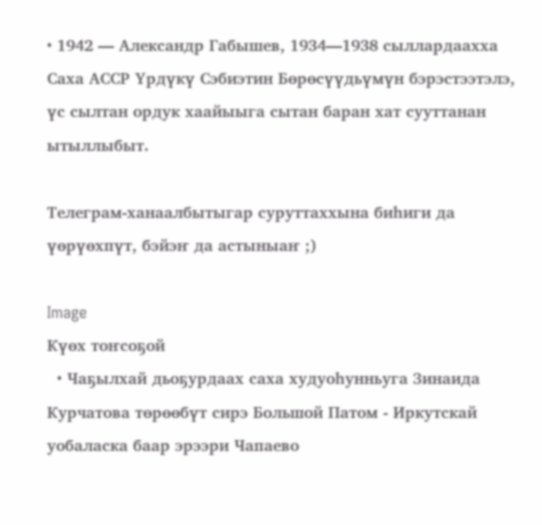• 1942 — Александр Габышев, 1934—1938 сыллардаахха Саха АССР Үрдүкү Сэбиэтин Бөрөсүүдьүмүн бэрэстээтэлэ, үс сылтан ордук хаайыыга сытан баран хат сууттанан ытыллыбыт.

Телеграм-ханаалбытыгар суруттаххына биһиги да үөрүөхпүт, бэйэҥ да астыныаҥ ;)

Image
Күөх тоҥсоҕой
  • Чаҕылхай дьоҕурдаах саха худуоһунньуга Зинаида Курчатова төрөөбүт сирэ Большой Патом - Иркутскай уобаласка баар эрээри Чапаево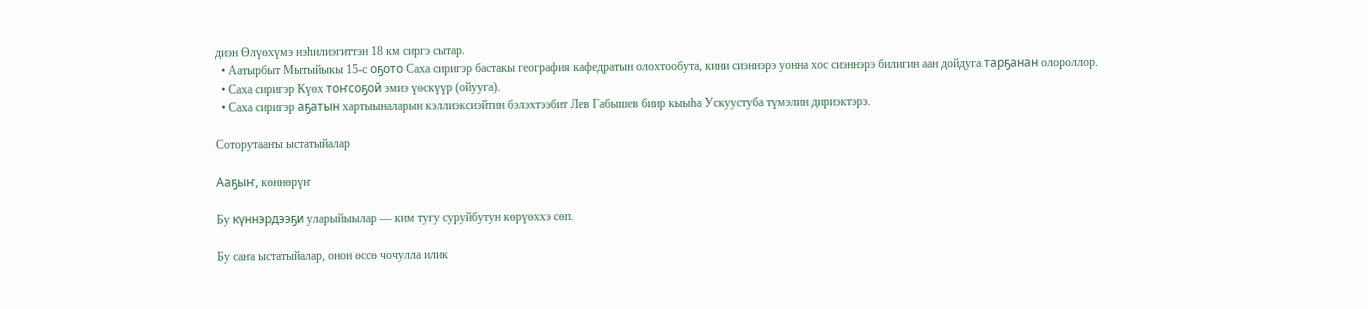диэн Өлүөхүмэ нэһилиэгиттэн 18 км сиргэ сытар.
  • Аатырбыт Мытыйыкы 15-с оҕото Саха сиригэр бастакы география кафедратын олохтообута, кини сиэннэрэ уонна хос сиэннэрэ билигин аан дойдуга тарҕанан олороллор.
  • Саха сиригэр Күөх тоҥсоҕой эмиэ үөскүүр (ойууга).
  • Саха сиригэр аҕатын хартыыналарын кэллиэксиэйтин бэлэхтээбит Лев Габышев биир кыыһа Ускуустуба түмэлин дириэктэрэ.

Соторутааҥы ыстатыйалар

Ааҕыҥ, көннөрүҥ

Бу күннэрдээҕи уларыйыылар — ким тугу суруйбутун көрүөххэ сөп.

Бу саҥа ыстатыйалар, онон өссө чочулла илик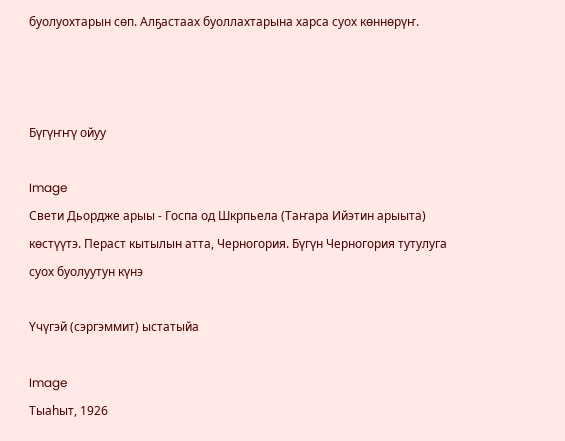буолуохтарын сөп. Алҕастаах буоллахтарына харса суох көннөрүҥ.



Бүгүҥҥү ойуу

Image
Свети Дьордже арыы - Госпа од Шкрпьела (Таҥара Ийэтин арыыта) көстүүтэ. Пераст кытылын атта, Черногория. Бүгүн Черногория тутулуга суох буолуутун күнэ

Үчүгэй (сэргэммит) ыстатыйа

Image
Тыаһыт, 1926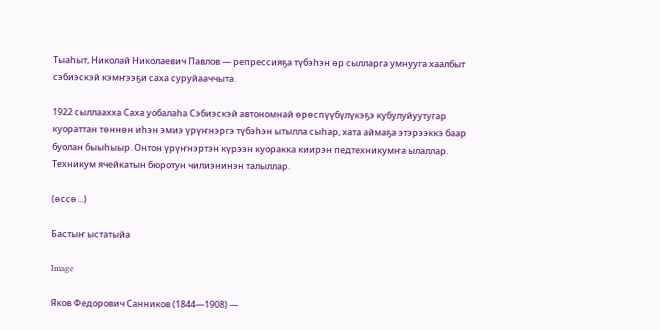Тыаһыт, Николай Николаевич Павлов — репрессияҕа түбэһэн өр сылларга умнууга хаалбыт сэбиэскэй кэмҥээҕи саха суруйааччыта.

1922 сыллаахха Саха уобалаһа Сэбиэскэй автономнай өрөспүүбүлүкэҕэ кубулуйуутугар куораттан төннөн иһэн эмиэ үрүҥнэргэ түбэһэн ытылла сыһар, хата аймаҕа этэрээккэ баар буолан быыһыыр. Онтон үрүҥнэртэн күрээн куоракка киирэн педтехникумҥа ылаллар. Техникум ячейкатын бюротун чилиэнинэн талыллар.

(өссө…)

Бастыҥ ыстатыйа

Image

Яков Федорович Санников (1844—1908) —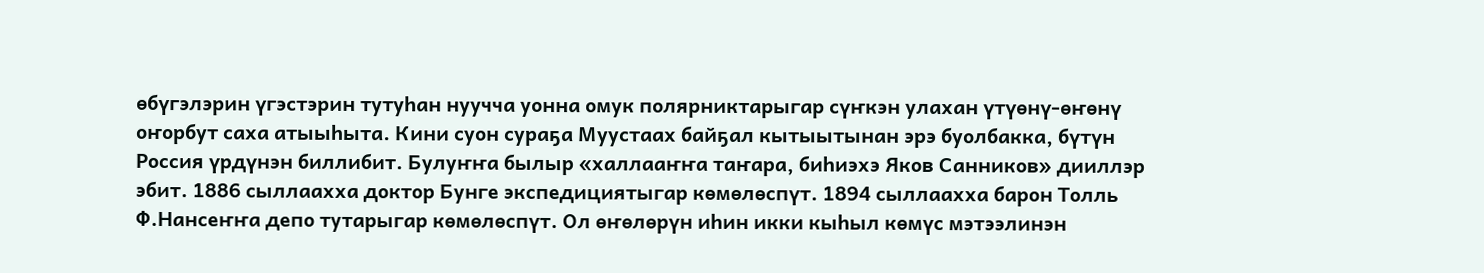өбүгэлэрин үгэстэрин тутуһан нуучча уонна омук полярниктарыгар сүҥкэн улахан үтүөнү-өҥөнү оҥорбут саха атыыһыта. Кини суон сураҕа Муустаах байҕал кытыытынан эрэ буолбакка, бүтүн Россия үрдүнэн биллибит. Булуҥҥа былыр «халлааҥҥа таҥара, биһиэхэ Яков Санников» дииллэр эбит. 1886 сыллаахха доктор Бунге экспедициятыгар көмөлөспүт. 1894 сыллаахха барон Толль Ф.Нансеҥҥа депо тутарыгар көмөлөспүт. Ол өҥөлөрүн иһин икки кыһыл көмүс мэтээлинэн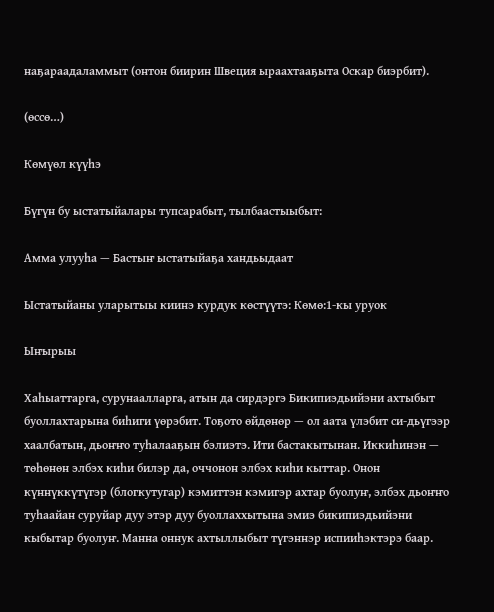наҕараадаламмыт (онтон биирин Швеция ыраахтааҕыта Оскар биэрбит).

(өссө…)

Көмүөл күүһэ

Бүгүн бу ыстатыйалары тупсарабыт, тылбаастыыбыт:

Амма улууһа — Бастыҥ ыстатыйаҕа хандьыдаат

Ыстатыйаны уларытыы киинэ курдук көстүүтэ: Көмө:1-кы уруок

Ыҥырыы

Хаһыаттарга, сурунаалларга, атын да сирдэргэ Бикипиэдьийэни ахтыбыт буоллахтарына биһиги үөрэбит. Тоҕото өйдөнөр — ол аата үлэбит си-дьүгээр хаалбатын, дьоҥҥо туһалааҕын бэлиэтэ. Ити бастакытынан. Иккиһинэн — төһөнөн элбэх киһи билэр да, оччонон элбэх киһи кыттар. Онон күннүккүтүгэр (блогкутугар) кэмиттэн кэмигэр ахтар буолуҥ, элбэх дьоҥҥо туһаайан суруйар дуу этэр дуу буоллаххытына эмиэ бикипиэдьийэни кыбытар буолуҥ. Манна оннук ахтыллыбыт түгэннэр испииһэктэрэ баар.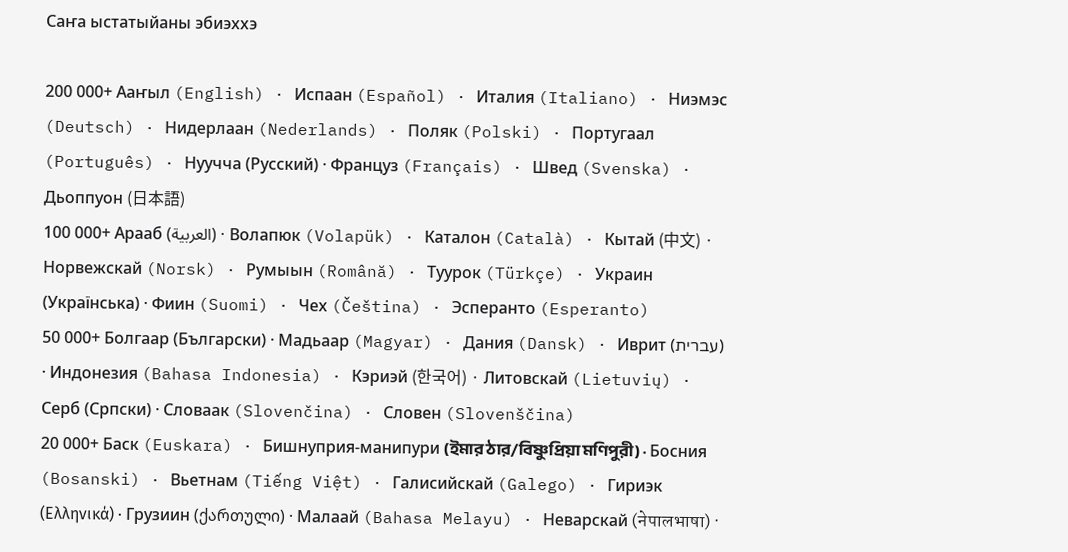Саҥа ыстатыйаны эбиэххэ

200 000+ Ааҥыл (English) · Испаан (Español) · Италия (Italiano) · Ниэмэс (Deutsch) · Нидерлаан (Nederlands) · Поляк (Polski) · Португаал (Português) · Нуучча (Русский) · Француз (Français) · Швед (Svenska) · Дьоппуон (日本語)
100 000+ Арааб (العربية) · Волапюк (Volapük) · Каталон (Català) · Кытай (中文) · Норвежскай (Norsk) · Румыын (Română) · Туурок (Türkçe) · Украин (Українська) · Фиин (Suomi) · Чех (Čeština) · Эсперанто (Esperanto)
50 000+ Болгаар (Български) · Мадьаар (Magyar) · Дания (Dansk) · Иврит (עברית) · Индонезия (Bahasa Indonesia) · Кэриэй (한국어) · Литовскай (Lietuvių) · Серб (Српски) · Словаак (Slovenčina) · Словен (Slovenščina)
20 000+ Баск (Euskara) · Бишнуприя-манипури (ইমার ঠার/বিষ্ণুপ্রিয়া মণিপুরী) · Босния (Bosanski) · Вьетнам (Tiếng Việt) · Галисийскай (Galego) · Гириэк (Ελληνικά) · Грузиин (ქართული) · Малаай (Bahasa Melayu) · Неварскай (नेपालभाषा) ·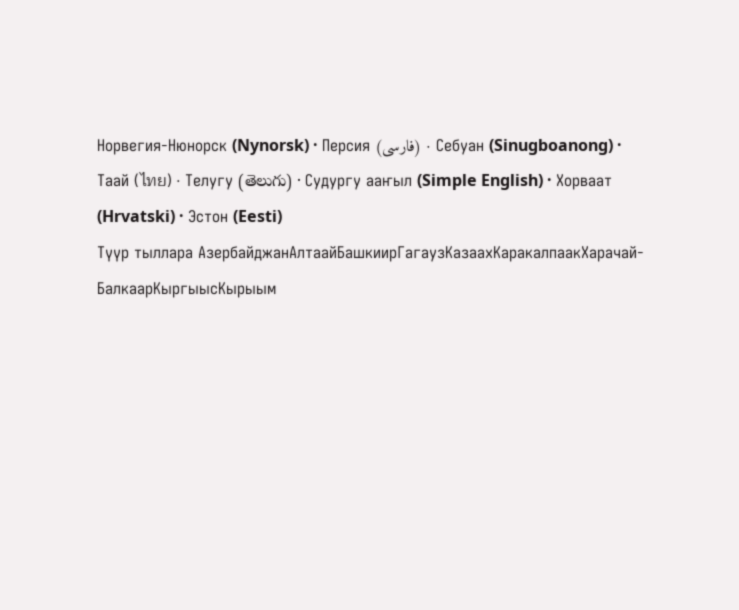Норвегия-Нюнорск (Nynorsk) · Персия (فارسی) · Себуан (Sinugboanong) · Таай (ไทย) · Телугу (తెలుగు) · Судургу ааҥыл (Simple English) · Хорваат (Hrvatski) · Эстон (Eesti)
Түүр тыллара АзербайджанАлтаайБашкиирГагаузКазаахКаракалпаакХарачай-БалкаарКыргыысКырыым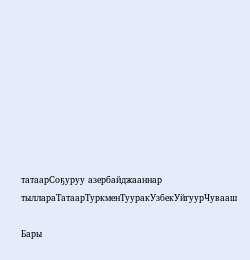татаарСоҕуруу азербайджааннар тыллараТатаарТуркменТууракУзбекУйгуурЧувааш

Бары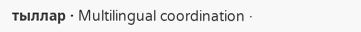тыллар · Multilingual coordination ·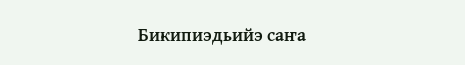Бикипиэдьийэ саҥа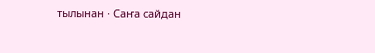тылынан · Саҥа сайдан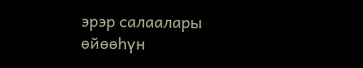эрэр салаалары өйөөһүн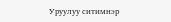Уруулуу ситимнэр